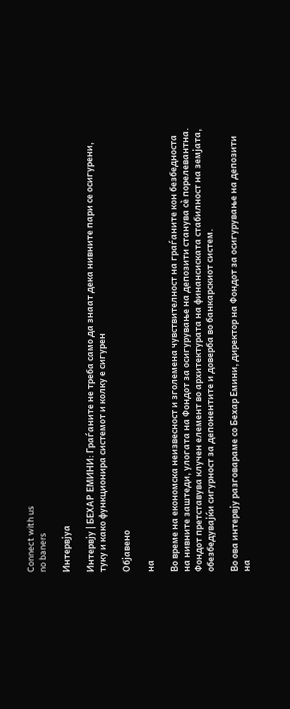Connect with us
no baners

Интервјуа

Интервју | БЕХАР ЕМИНИ: Граѓаните не треба само да знаат дека нивните пари се осигурени, туку и како функционира системот и колку е сигурен

Објавено

на

Во време на економска неизвесност и зголемена чувствителност на граѓаните кон безбедноста на нивните заштеди, улогата на Фондот за осигурување на депозити станува сè порелевантна. Фондот претставува клучен елемент во архитектурата на финансиската стабилност на земјата, обезбедувајќи сигурност за депонентите и доверба во банкарскиот систем.

Во ова интервју разговараме со Бехар Емини, директор на Фондот за осигурување на депозити на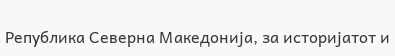Република Северна Македонија, за историјатот и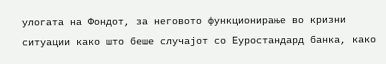улогата на Фондот, за неговото функционирање во кризни ситуации како што беше случајот со Еуростандард банка, како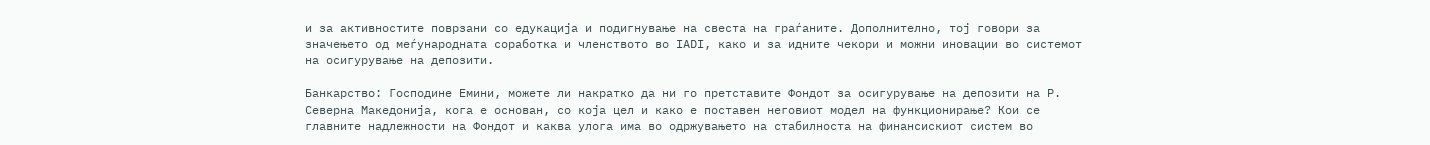и за активностите поврзани со едукација и подигнување на свеста на граѓаните. Дополнително, тој говори за значењето од меѓународната соработка и членството во IADI, како и за идните чекори и можни иновации во системот на осигурување на депозити.

Банкарство: Господине Емини, можете ли накратко да ни го претставите Фондот за осигурување на депозити на Р. Северна Македонија, кога е основан, со која цел и како е поставен неговиот модел на функционирање? Кои се главните надлежности на Фондот и каква улога има во одржувањето на стабилноста на финансискиот систем во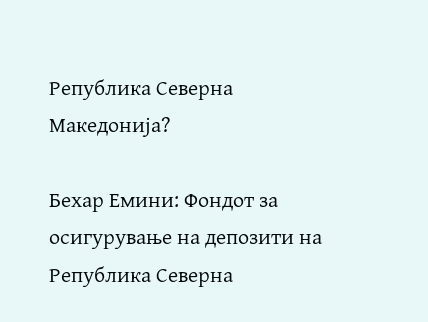Република Северна Македонија?

Бехар Емини: Фондот за осигурување на депозити на Република Северна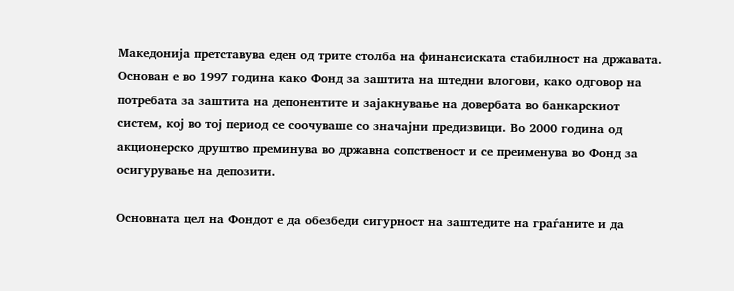Македонија претставува еден од трите столба на финансиската стабилност на државата. Основан е во 1997 година како Фонд за заштита на штедни влогови, како одговор на потребата за заштита на депонентите и зајакнување на довербата во банкарскиот систем, кој во тој период се соочуваше со значајни предизвици. Во 2000 година од акционерско друштво преминува во државна сопственост и се преименува во Фонд за осигурување на депозити.

Основната цел на Фондот е да обезбеди сигурност на заштедите на граѓаните и да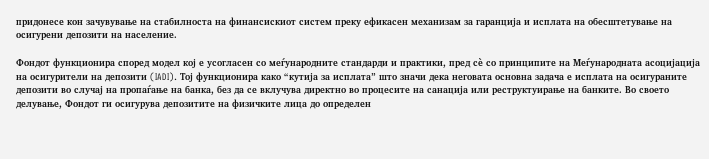придонесе кон зачувување на стабилноста на финансискиот систем преку ефикасен механизам за гаранција и исплата на обесштетување на осигурени депозити на население.

Фондот функционира според модел кој е усогласен со меѓународните стандарди и практики, пред сѐ со принципите на Меѓународната асоцијација на осигурители на депозити (IADI). Тој функционира како “кутија за исплата” што значи дека неговата основна задача е исплата на осигураните депозити во случај на пропаѓање на банка, без да се вклучува директно во процесите на санација или реструктуирање на банките. Во своето делување, Фондот ги осигурува депозитите на физичките лица до определен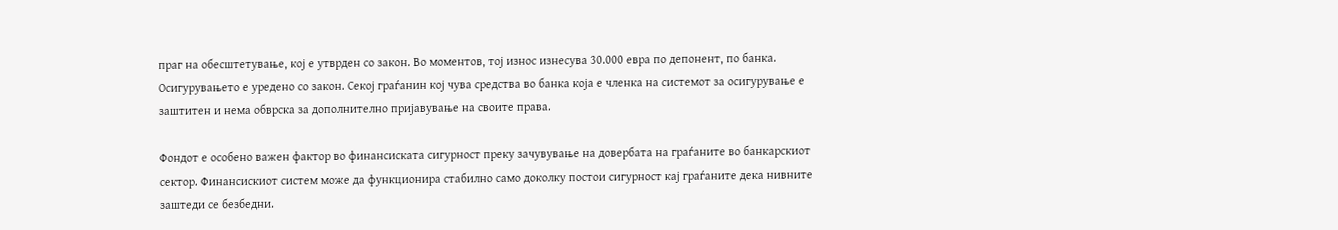праг на обесштетување, кој е утврден со закон. Во моментов, тој износ изнесува 30.000 евра по депонент, по банка. Осигурувањето е уредено со закон. Секој граѓанин кој чува средства во банка која е членка на системот за осигурување е заштитен и нема обврска за дополнително пријавување на своите права.

Фондот е особено важен фактор во финансиската сигурност преку зачувување на довербата на граѓаните во банкарскиот сектор. Финансискиот систем може да функционира стабилно само доколку постои сигурност кај граѓаните дека нивните заштеди се безбедни.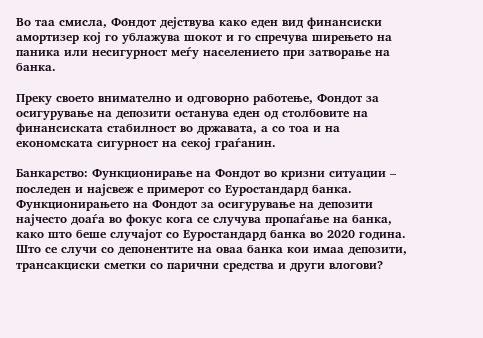Во таа смисла, Фондот дејствува како еден вид финансиски амортизер кој го ублажува шокот и го спречува ширењето на паника или несигурност меѓу населението при затворање на банка.

Преку своето внимателно и одговорно работење, Фондот за осигурување на депозити останува еден од столбовите на финансиската стабилност во државата, а со тоа и на економската сигурност на секој граѓанин.

Банкарство: Функционирање на Фондот во кризни ситуации – последен и најсвеж е примерот со Еуростандард банка. Функционирањето на Фондот за осигурување на депозити најчесто доаѓа во фокус кога се случува пропаѓање на банка, како што беше случајот со Еуростандард банка во 2020 година. Што се случи со депонентите на оваа банка кои имаа депозити, трансакциски сметки со парични средства и други влогови?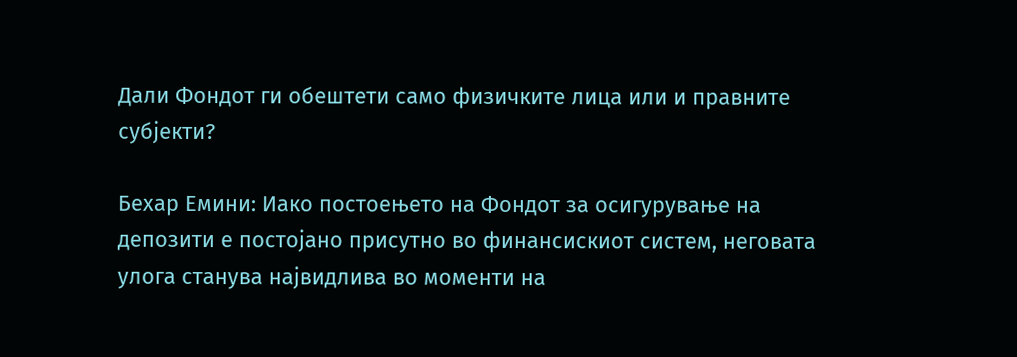Дали Фондот ги обештети само физичките лица или и правните субјекти?

Бехар Емини: Иако постоењето на Фондот за осигурување на депозити е постојано присутно во финансискиот систем, неговата улога станува највидлива во моменти на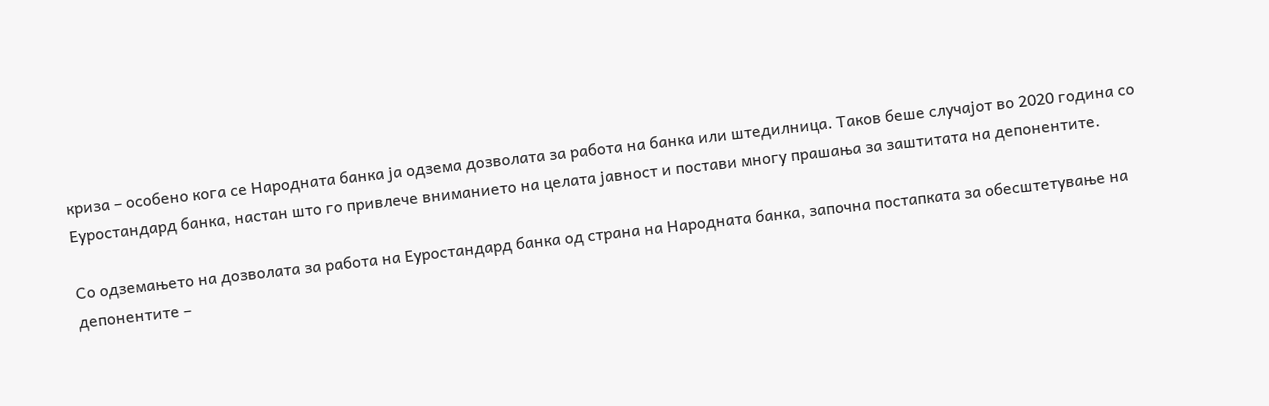криза – особено кога се Народната банка ја одзема дозволата за работа на банка или штедилница. Таков беше случајот во 2020 година со Еуростандард банка, настан што го привлече вниманието на целата јавност и постави многу прашања за заштитата на депонентите.

Со одземањето на дозволата за работа на Еуростандард банка од страна на Народната банка, започна постапката за обесштетување на депонентите –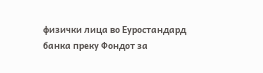физички лица во Еуростандард банка преку Фондот за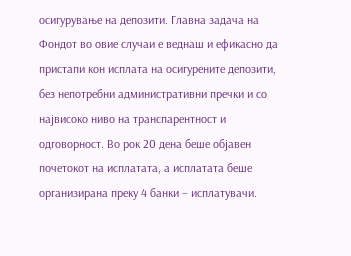осигурување на депозити. Главна задача на Фондот во овие случаи е веднаш и ефикасно да пристапи кон исплата на осигурените депозити, без непотребни административни пречки и со највисоко ниво на транспарентност и одговорност. Во рок 20 дена беше објавен почетокот на исплатата, а исплатата беше организирана преку 4 банки – исплатувачи.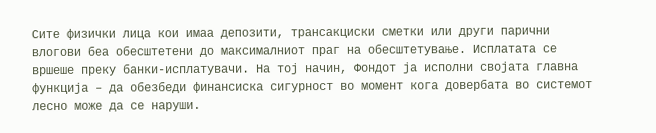Сите физички лица кои имаа депозити, трансакциски сметки или други парични влогови беа обесштетени до максималниот праг на обесштетување. Исплатата се вршеше преку банки-исплатувачи. На тој начин, Фондот ја исполни својата главна функција – да обезбеди финансиска сигурност во момент кога довербата во системот лесно може да се наруши.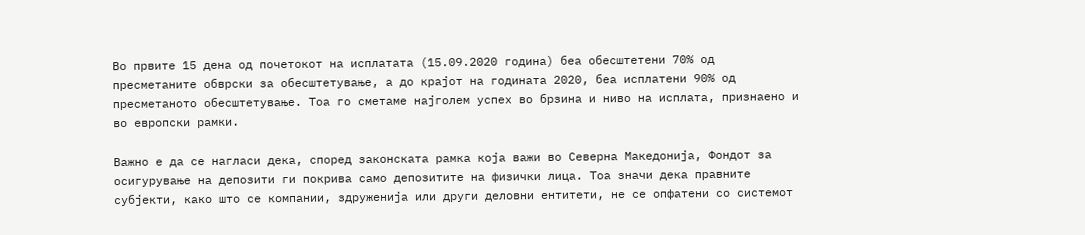Во првите 15 дена од почетокот на исплатата (15.09.2020 година) беа обесштетени 70% од пресметаните обврски за обесштетување, а до крајот на годината 2020, беа исплатени 90% од пресметаното обесштетување. Тоа го сметаме најголем успех во брзина и ниво на исплата, признаено и во европски рамки.

Важно е да се нагласи дека, според законската рамка која важи во Северна Македонија, Фондот за осигурување на депозити ги покрива само депозитите на физички лица. Тоа значи дека правните субјекти, како што се компании, здруженија или други деловни ентитети, не се опфатени со системот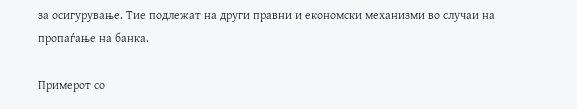за осигурување. Тие подлежат на други правни и економски механизми во случаи на пропаѓање на банка.

Примерот со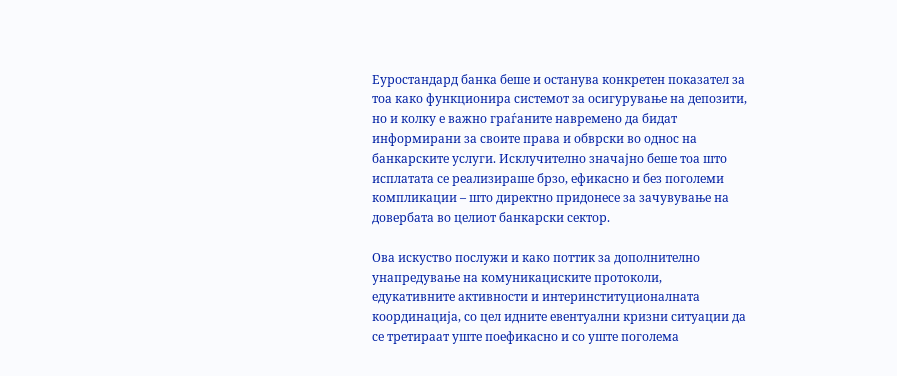Еуростандард банка беше и останува конкретен показател за тоа како функционира системот за осигурување на депозити, но и колку е важно граѓаните навремено да бидат информирани за своите права и обврски во однос на банкарските услуги. Исклучително значајно беше тоа што исплатата се реализираше брзо, ефикасно и без поголеми компликации – што директно придонесе за зачувување на довербата во целиот банкарски сектор.

Ова искуство послужи и како поттик за дополнително унапредување на комуникациските протоколи, едукативните активности и интеринституционалната координација, со цел идните евентуални кризни ситуации да се третираат уште поефикасно и со уште поголема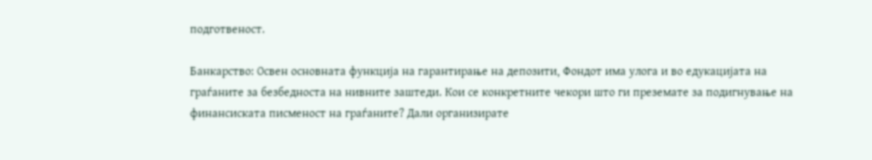подготвеност.

Банкарство: Освен основната функција на гарантирање на депозити, Фондот има улога и во едукацијата на граѓаните за безбедноста на нивните заштеди. Кои се конкретните чекори што ги преземате за подигнување на финансиската писменост на граѓаните? Дали организирате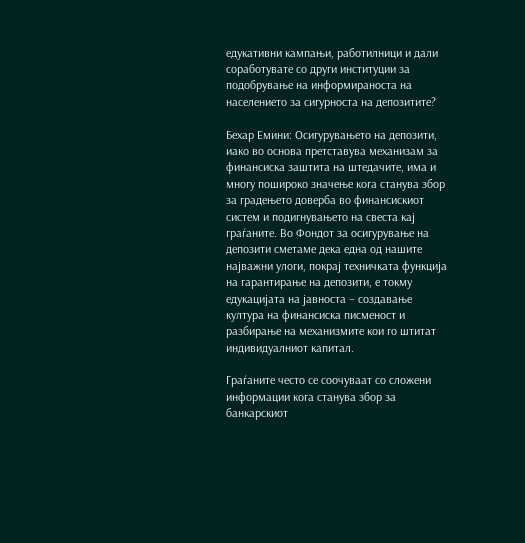едукативни кампањи, работилници и дали соработувате со други институции за подобрување на информираноста на населението за сигурноста на депозитите?

Бехар Емини: Осигурувањето на депозити, иако во основа претставува механизам за финансиска заштита на штедачите, има и многу пошироко значење кога станува збор за градењето доверба во финансискиот систем и подигнувањето на свеста кај граѓаните. Во Фондот за осигурување на депозити сметаме дека една од нашите најважни улоги, покрај техничката функција на гарантирање на депозити, е токму едукацијата на јавноста – создавање култура на финансиска писменост и разбирање на механизмите кои го штитат индивидуалниот капитал.

Граѓаните често се соочуваат со сложени информации кога станува збор за банкарскиот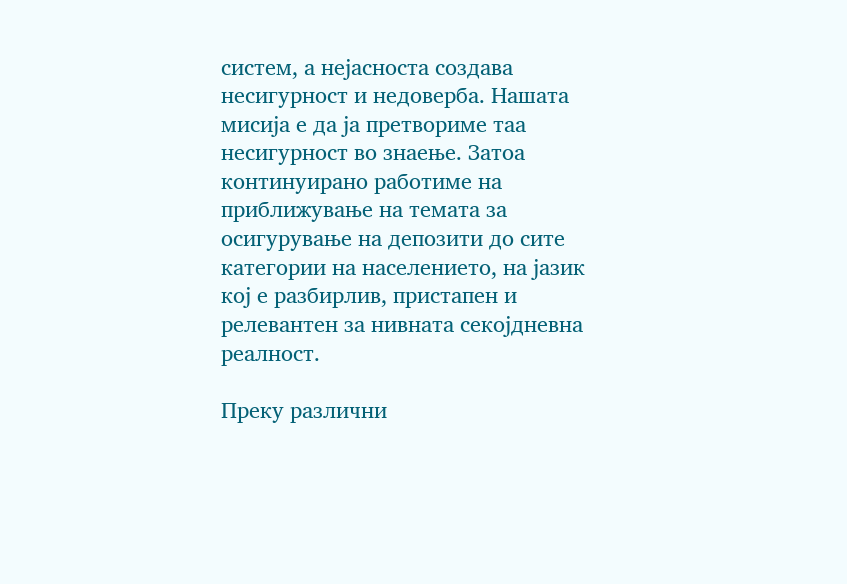систем, а нејасноста создава несигурност и недоверба. Нашата мисија е да ја претвориме таа несигурност во знаење. Затоа континуирано работиме на приближување на темата за осигурување на депозити до сите категории на населението, на јазик кој е разбирлив, пристапен и релевантен за нивната секојдневна реалност.

Преку различни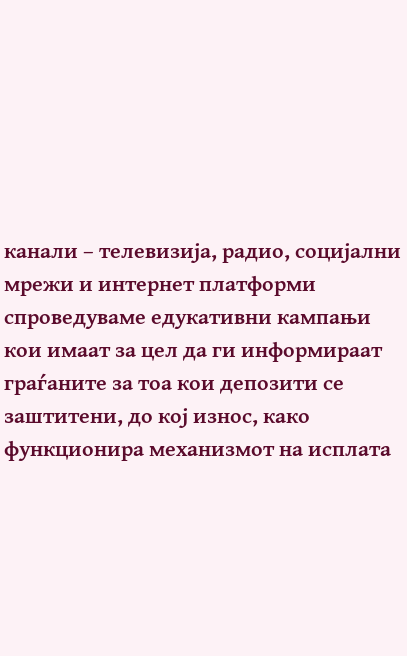канали – телевизија, радио, социјални мрежи и интернет платформи спроведуваме едукативни кампањи кои имаат за цел да ги информираат граѓаните за тоа кои депозити се заштитени, до кој износ, како функционира механизмот на исплата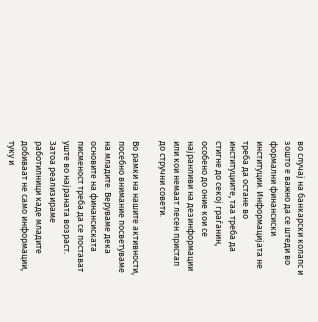во случај на банкарски колапс и зошто е важно да се штеди во формални финансиски институции. Информацијата не треба да остане во институциите, таа треба да стигне до секој граѓанин, особено до оние кои се најранливи на дезинформации или кои немаат лесен пристап до стручни совети.

Во рамки на нашите активности, посебно внимание посветуваме на младите. Веруваме дека основите на финансиската писменост треба да се постават уште во најраната возраст. Затоа реализираме работилници каде младите добиваат не само информации, туку и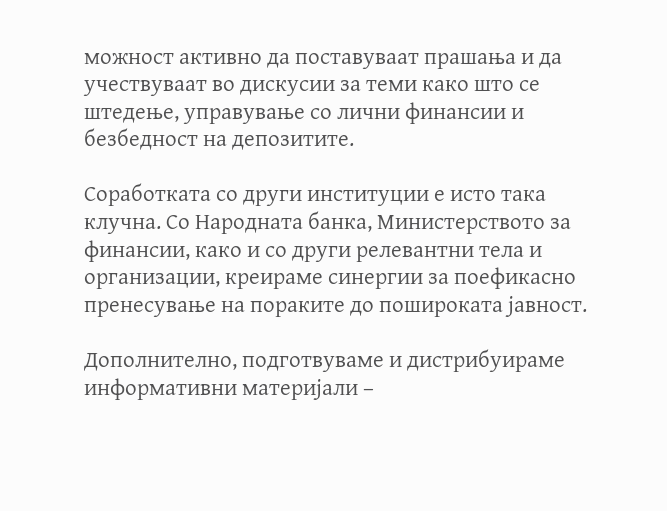можност активно да поставуваат прашања и да учествуваат во дискусии за теми како што се штедење, управување со лични финансии и безбедност на депозитите.

Соработката со други институции е исто така клучна. Со Народната банка, Министерството за финансии, како и со други релевантни тела и организации, креираме синергии за поефикасно пренесување на пораките до пошироката јавност.

Дополнително, подготвуваме и дистрибуираме информативни материјали –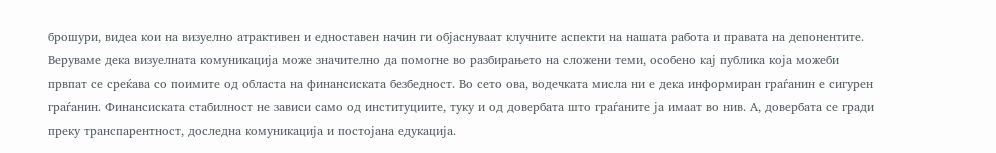брошури, видеа кои на визуелно атрактивен и едноставен начин ги објаснуваат клучните аспекти на нашата работа и правата на депонентите. Веруваме дека визуелната комуникација може значително да помогне во разбирањето на сложени теми, особено кај публика која можеби првпат се среќава со поимите од областа на финансиската безбедност. Во сето ова, водечката мисла ни е дека информиран граѓанин е сигурен граѓанин. Финансиската стабилност не зависи само од институциите, туку и од довербата што граѓаните ја имаат во нив. А, довербата се гради преку транспарентност, доследна комуникација и постојана едукација.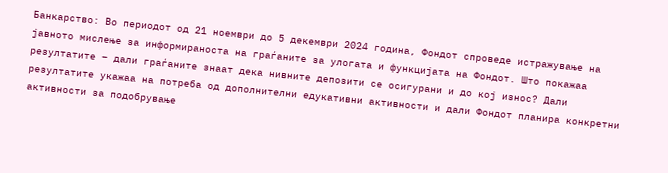Банкарство: Во периодот од 21 ноември до 5 декември 2024 година, Фондот спроведе истражување на јавното мислење за информираноста на граѓаните за улогата и функцијата на Фондот. Што покажаа резултатите – дали граѓаните знаат дека нивните депозити се осигурани и до кој износ? Дали резултатите укажаа на потреба од дополнителни едукативни активности и дали Фондот планира конкретни активности за подобрување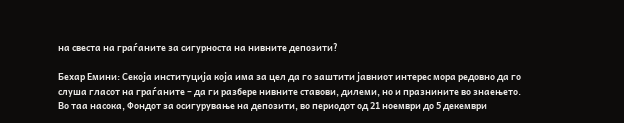на свеста на граѓаните за сигурноста на нивните депозити?

Бехар Емини: Секоја институција која има за цел да го заштити јавниот интерес мора редовно да го слуша гласот на граѓаните – да ги разбере нивните ставови, дилеми, но и празнините во знаењето. Во таа насока, Фондот за осигурување на депозити, во периодот од 21 ноември до 5 декември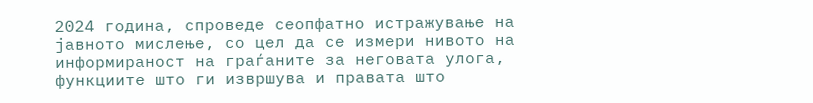2024 година, спроведе сеопфатно истражување на јавното мислење, со цел да се измери нивото на информираност на граѓаните за неговата улога, функциите што ги извршува и правата што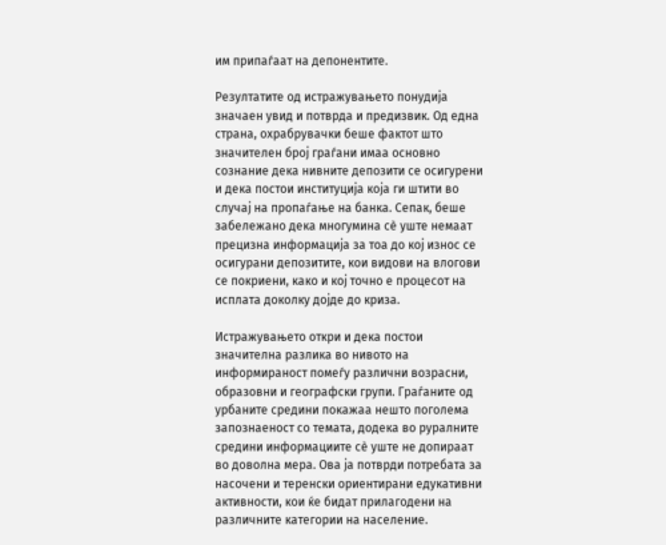им припаѓаат на депонентите.

Резултатите од истражувањето понудија значаен увид и потврда и предизвик. Од една страна, охрабрувачки беше фактот што значителен број граѓани имаа основно сознание дека нивните депозити се осигурени и дека постои институција која ги штити во случај на пропаѓање на банка. Сепак, беше забележано дека многумина сѐ уште немаат прецизна информација за тоа до кој износ се осигурани депозитите, кои видови на влогови се покриени, како и кој точно е процесот на исплата доколку дојде до криза.

Истражувањето откри и дека постои значителна разлика во нивото на информираност помеѓу различни возрасни, образовни и географски групи. Граѓаните од урбаните средини покажаа нешто поголема запознаеност со темата, додека во руралните средини информациите сè уште не допираат во доволна мера. Ова ја потврди потребата за насочени и теренски ориентирани едукативни активности, кои ќе бидат прилагодени на различните категории на население.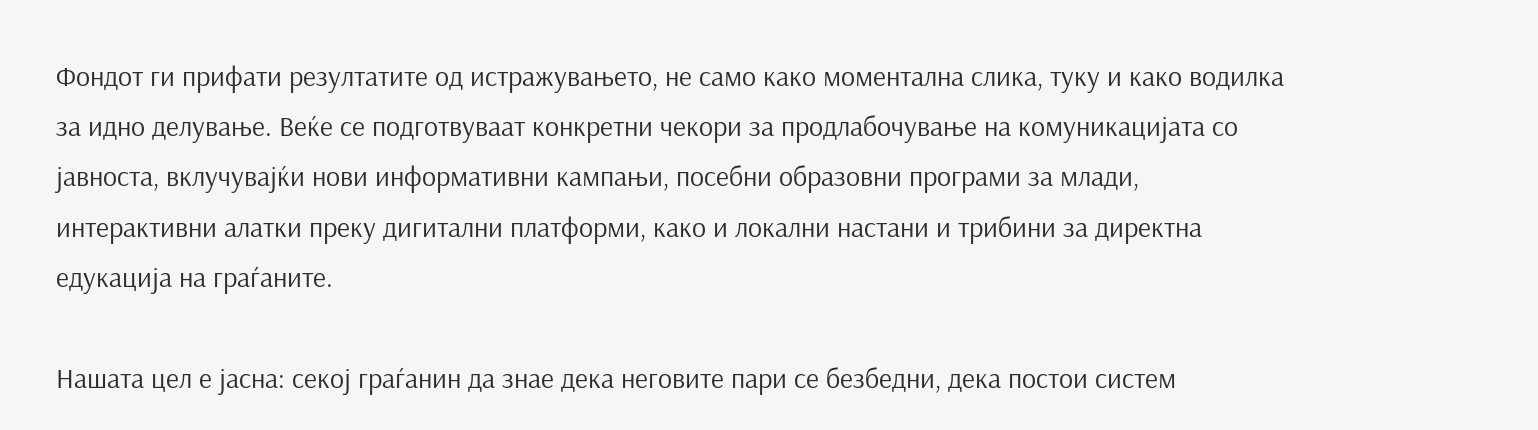Фондот ги прифати резултатите од истражувањето, не само како моментална слика, туку и како водилка за идно делување. Веќе се подготвуваат конкретни чекори за продлабочување на комуникацијата со јавноста, вклучувајќи нови информативни кампањи, посебни образовни програми за млади, интерактивни алатки преку дигитални платформи, како и локални настани и трибини за директна едукација на граѓаните.

Нашата цел е јасна: секој граѓанин да знае дека неговите пари се безбедни, дека постои систем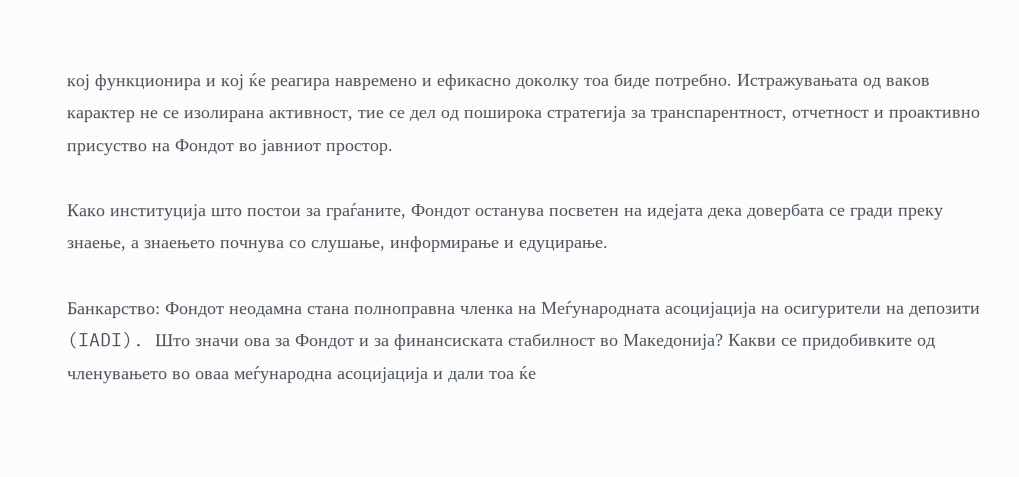кој функционира и кој ќе реагира навремено и ефикасно доколку тоа биде потребно. Истражувањата од ваков карактер не се изолирана активност, тие се дел од поширока стратегија за транспарентност, отчетност и проактивно присуство на Фондот во јавниот простор.

Како институција што постои за граѓаните, Фондот останува посветен на идејата дека довербата се гради преку знаење, а знаењето почнува со слушање, информирање и едуцирање.

Банкарство: Фондот неодамна стана полноправна членка на Меѓународната асоцијација на осигурители на депозити (IADI). Што значи ова за Фондот и за финансиската стабилност во Македонија? Какви се придобивките од членувањето во оваа меѓународна асоцијација и дали тоа ќе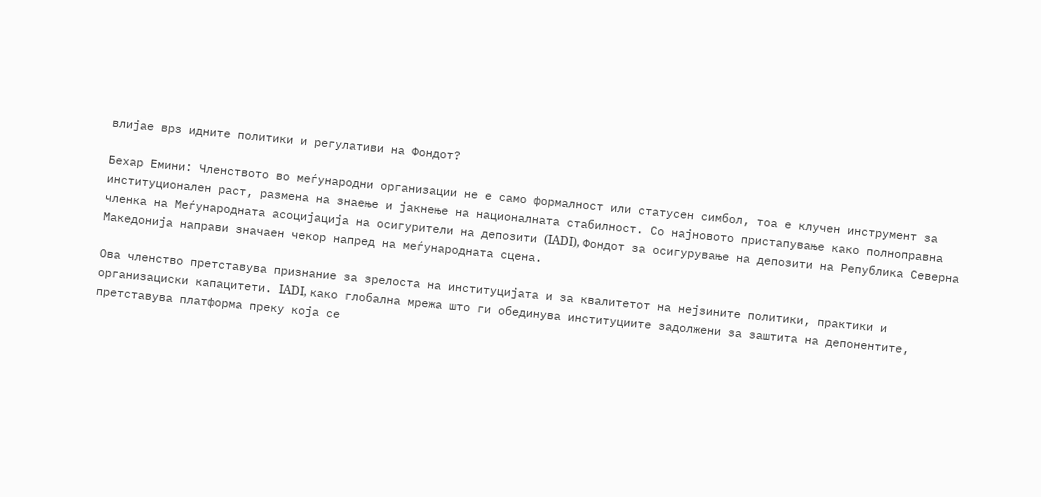влијае врз идните политики и регулативи на Фондот?

Бехар Емини: Членството во меѓународни организации не е само формалност или статусен симбол, тоа е клучен инструмент за институционален раст, размена на знаење и јакнење на националната стабилност. Со најновото пристапување како полноправна членка на Меѓународната асоцијација на осигурители на депозити (IADI), Фондот за осигурување на депозити на Република Северна Македонија направи значаен чекор напред на меѓународната сцена.

Ова членство претставува признание за зрелоста на институцијата и за квалитетот на нејзините политики, практики и организациски капацитети. IADI, како глобална мрежа што ги обединува институциите задолжени за заштита на депонентите, претставува платформа преку која се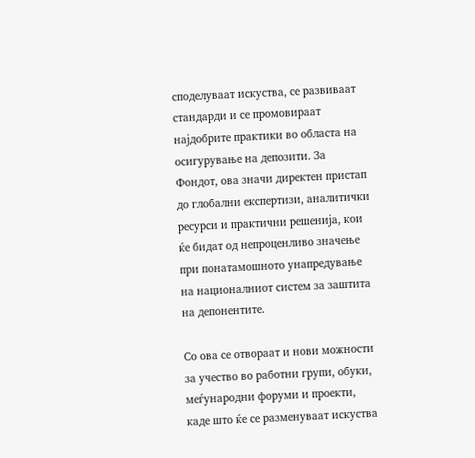споделуваат искуства, се развиваат стандарди и се промовираат најдобрите практики во областа на осигурување на депозити. За Фондот, ова значи директен пристап до глобални експертизи, аналитички ресурси и практични решенија, кои ќе бидат од непроценливо значење при понатамошното унапредување на националниот систем за заштита на депонентите.

Со ова се отвораат и нови можности за учество во работни групи, обуки, меѓународни форуми и проекти, каде што ќе се разменуваат искуства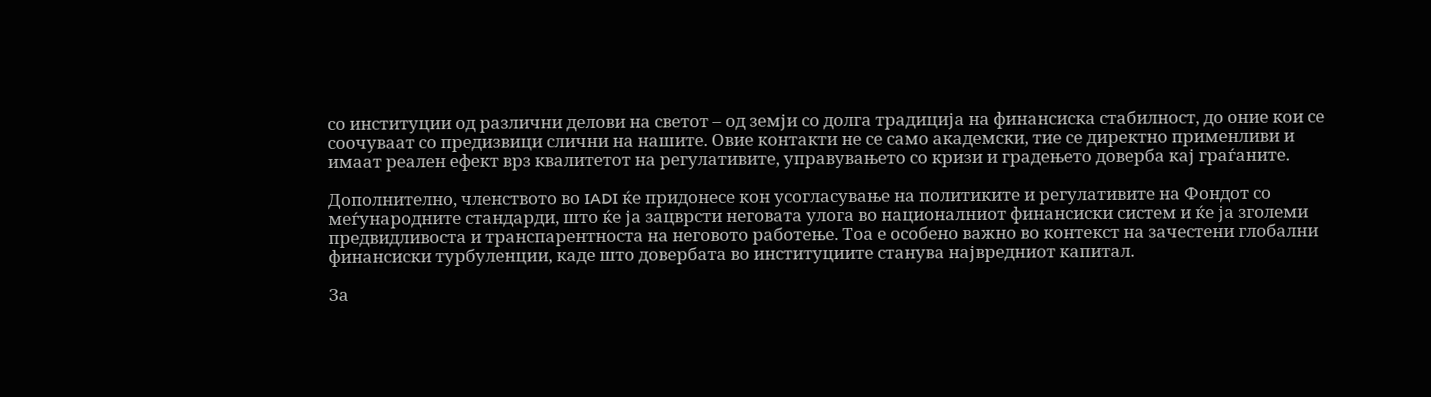со институции од различни делови на светот – од земји со долга традиција на финансиска стабилност, до оние кои се соочуваат со предизвици слични на нашите. Овие контакти не се само академски, тие се директно применливи и имаат реален ефект врз квалитетот на регулативите, управувањето со кризи и градењето доверба кај граѓаните.

Дополнително, членството во IADI ќе придонесе кон усогласување на политиките и регулативите на Фондот со меѓународните стандарди, што ќе ја зацврсти неговата улога во националниот финансиски систем и ќе ја зголеми предвидливоста и транспарентноста на неговото работење. Тоа е особено важно во контекст на зачестени глобални финансиски турбуленции, каде што довербата во институциите станува највредниот капитал.

За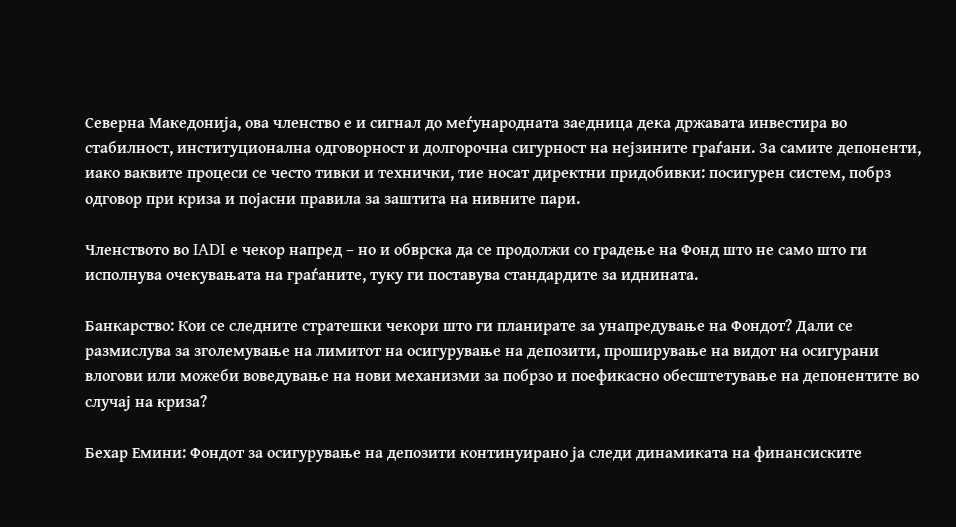Северна Македонија, ова членство е и сигнал до меѓународната заедница дека државата инвестира во стабилност, институционална одговорност и долгорочна сигурност на нејзините граѓани. За самите депоненти, иако ваквите процеси се често тивки и технички, тие носат директни придобивки: посигурен систем, побрз одговор при криза и појасни правила за заштита на нивните пари.

Членството во IADI е чекор напред – но и обврска да се продолжи со градење на Фонд што не само што ги исполнува очекувањата на граѓаните, туку ги поставува стандардите за иднината.

Банкарство: Кои се следните стратешки чекори што ги планирате за унапредување на Фондот? Дали се размислува за зголемување на лимитот на осигурување на депозити, проширување на видот на осигурани влогови или можеби воведување на нови механизми за побрзо и поефикасно обесштетување на депонентите во случај на криза?

Бехар Емини: Фондот за осигурување на депозити континуирано ја следи динамиката на финансиските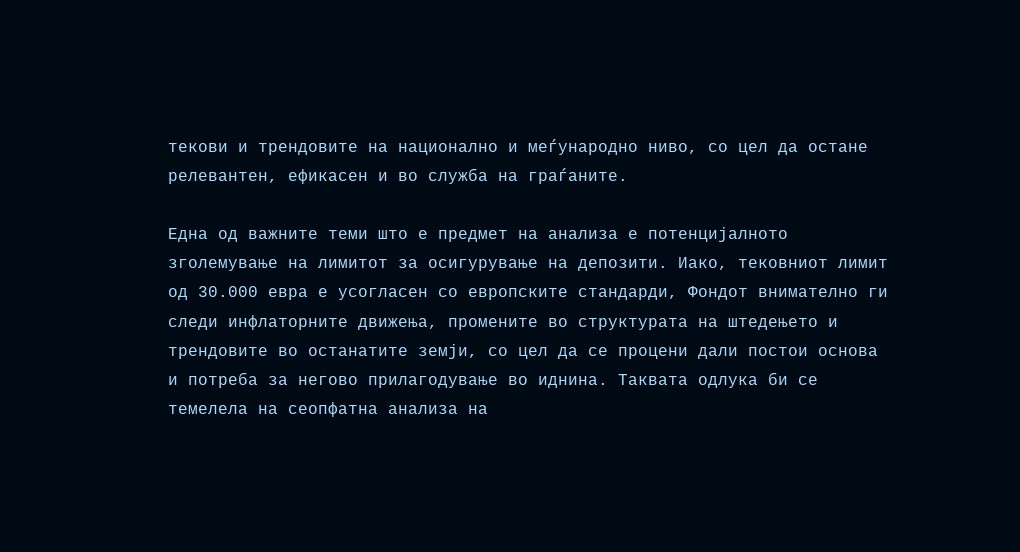текови и трендовите на национално и меѓународно ниво, со цел да остане релевантен, ефикасен и во служба на граѓаните.

Една од важните теми што е предмет на анализа е потенцијалното зголемување на лимитот за осигурување на депозити. Иако, тековниот лимит од 30.000 евра е усогласен со европските стандарди, Фондот внимателно ги следи инфлаторните движења, промените во структурата на штедењето и трендовите во останатите земји, со цел да се процени дали постои основа и потреба за негово прилагодување во иднина. Таквата одлука би се темелела на сеопфатна анализа на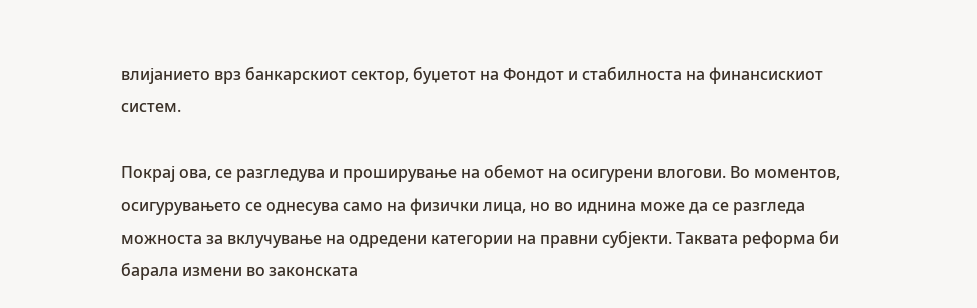влијанието врз банкарскиот сектор, буџетот на Фондот и стабилноста на финансискиот систем.

Покрај ова, се разгледува и проширување на обемот на осигурени влогови. Во моментов, осигурувањето се однесува само на физички лица, но во иднина може да се разгледа можноста за вклучување на одредени категории на правни субјекти. Таквата реформа би барала измени во законската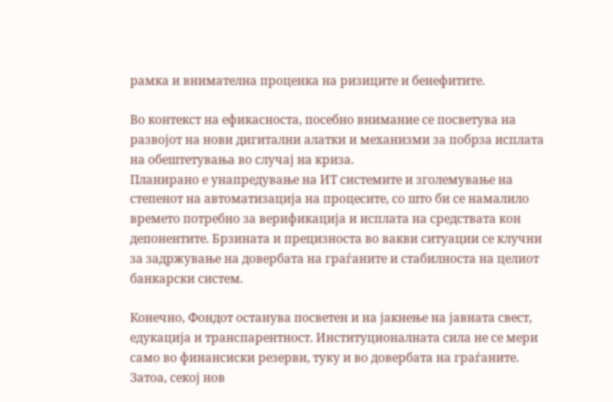рамка и внимателна проценка на ризиците и бенефитите.

Во контекст на ефикасноста, посебно внимание се посветува на развојот на нови дигитални алатки и механизми за побрза исплата на обештетувања во случај на криза.
Планирано е унапредување на ИТ системите и зголемување на степенот на автоматизација на процесите, со што би се намалило времето потребно за верификација и исплата на средствата кон депонентите. Брзината и прецизноста во вакви ситуации се клучни за задржување на довербата на граѓаните и стабилноста на целиот банкарски систем.

Конечно, Фондот останува посветен и на јакнење на јавната свест, едукација и транспарентност. Институционалната сила не се мери само во финансиски резерви, туку и во довербата на граѓаните. Затоа, секој нов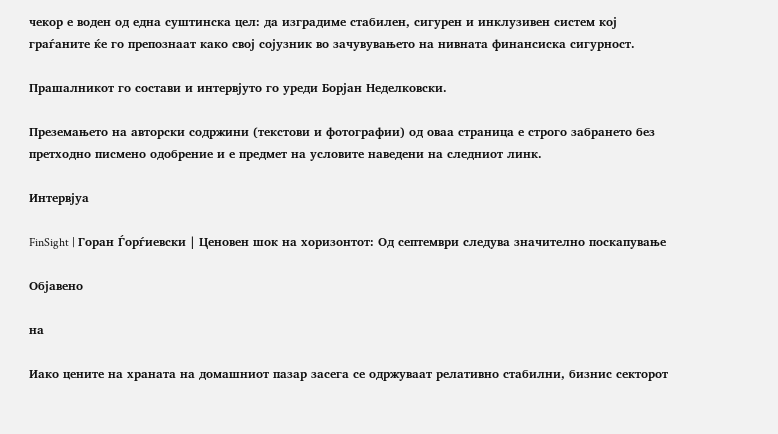чекор е воден од една суштинска цел: да изградиме стабилен, сигурен и инклузивен систем кој граѓаните ќе го препознаат како свој сојузник во зачувувањето на нивната финансиска сигурност.

Прашалникот го состави и интервјуто го уреди Борјан Неделковски.

Преземањето на авторски содржини (текстови и фотографии) од оваа страница е строго забрането без претходно писмено одобрение и е предмет на условите наведени на следниот линк.

Интервјуа

FinSight | Горан Ѓорѓиевски | Ценовен шок на хоризонтот: Од септември следува значително поскапување

Објавено

на

Иако цените на храната на домашниот пазар засега се одржуваат релативно стабилни, бизнис секторот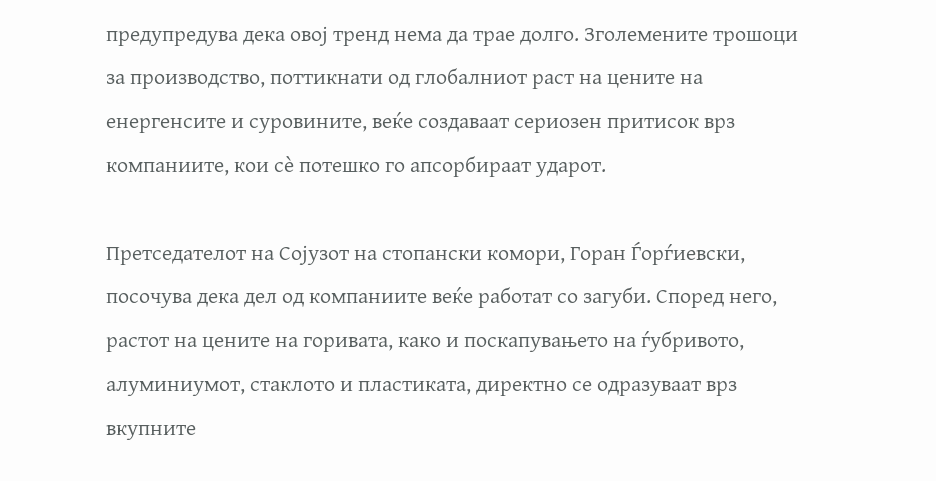предупредува дека овој тренд нема да трае долго. Зголемените трошоци за производство, поттикнати од глобалниот раст на цените на енергенсите и суровините, веќе создаваат сериозен притисок врз компаниите, кои сè потешко го апсорбираат ударот.

Претседателот на Сојузот на стопански комори, Горан Ѓорѓиевски, посочува дека дел од компаниите веќе работат со загуби. Според него, растот на цените на горивата, како и поскапувањето на ѓубривото, алуминиумот, стаклото и пластиката, директно се одразуваат врз вкупните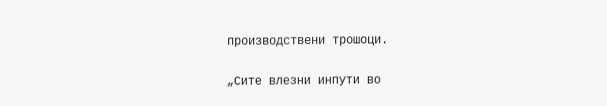производствени трошоци.

„Сите влезни инпути во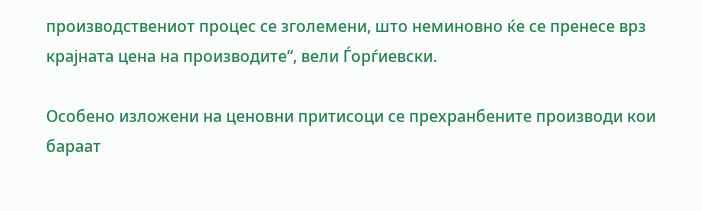производствениот процес се зголемени, што неминовно ќе се пренесе врз крајната цена на производите“, вели Ѓорѓиевски.

Особено изложени на ценовни притисоци се прехранбените производи кои бараат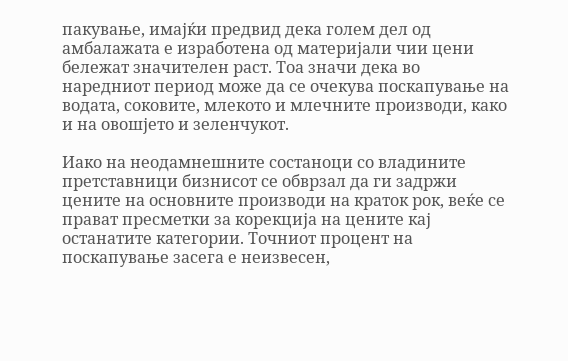пакување, имајќи предвид дека голем дел од амбалажата е изработена од материјали чии цени бележат значителен раст. Тоа значи дека во наредниот период може да се очекува поскапување на водата, соковите, млекото и млечните производи, како и на овошјето и зеленчукот.

Иако на неодамнешните состаноци со владините претставници бизнисот се обврзал да ги задржи цените на основните производи на краток рок, веќе се прават пресметки за корекција на цените кај останатите категории. Точниот процент на поскапување засега е неизвесен,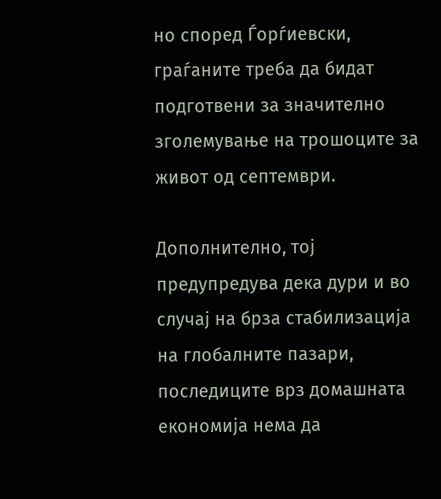но според Ѓорѓиевски, граѓаните треба да бидат подготвени за значително зголемување на трошоците за живот од септември.

Дополнително, тој предупредува дека дури и во случај на брза стабилизација на глобалните пазари, последиците врз домашната економија нема да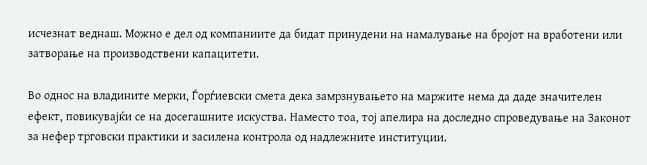исчезнат веднаш. Можно е дел од компаниите да бидат принудени на намалување на бројот на вработени или затворање на производствени капацитети.

Во однос на владините мерки, Ѓорѓиевски смета дека замрзнувањето на маржите нема да даде значителен ефект, повикувајќи се на досегашните искуства. Наместо тоа, тој апелира на доследно спроведување на Законот за нефер трговски практики и засилена контрола од надлежните институции.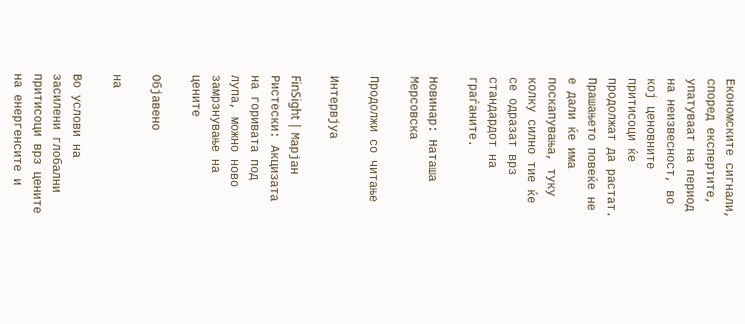Економските сигнали, според експертите, упатуваат на период на неизвесност, во кој ценовните притисоци ќе продолжат да растат. Прашањето повеќе не е дали ќе има поскапувања, туку колку силно тие ќе се одразат врз стандардот на граѓаните.

Новинар: Наташа Мерсовска

Продолжи со читање

Интервјуа

FinSight | Марјан Ристески: Акцизата на горивата под лупа, можно ново замрзнување на цените

Објавено

на

Во услови на засилени глобални притисоци врз цените на енергенсите и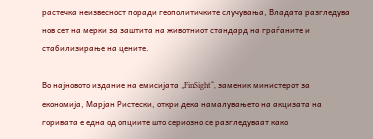растечка неизвесност поради геополитичките случувања, Владата разгледува нов сет на мерки за заштита на животниот стандард на граѓаните и стабилизирање на цените.

Во најновото издание на емисијата „FinSight“, заменик министерот за економија, Марјан Ристески, откри дека намалувањето на акцизата на горивата е една од опциите што сериозно се разгледуваат како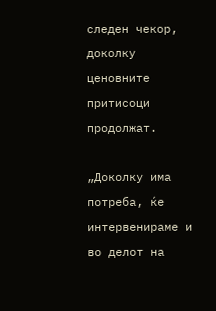следен чекор, доколку ценовните притисоци продолжат.

„Доколку има потреба, ќе интервенираме и во делот на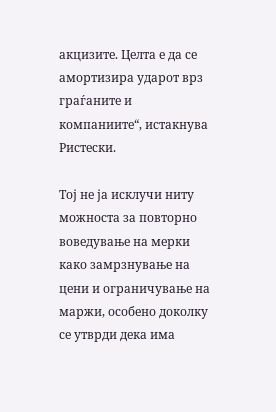акцизите. Целта е да се амортизира ударот врз граѓаните и компаниите“, истакнува Ристески.

Тој не ја исклучи ниту можноста за повторно воведување на мерки како замрзнување на цени и ограничување на маржи, особено доколку се утврди дека има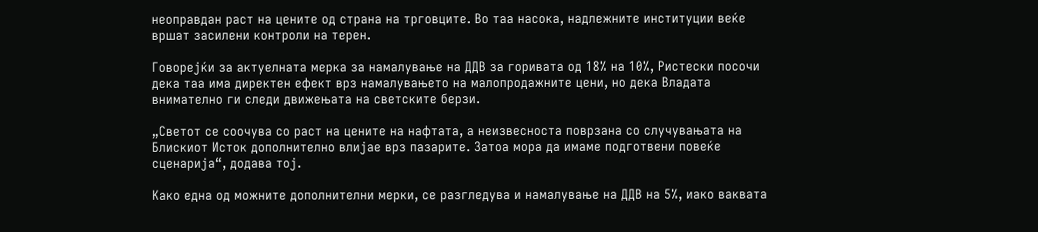неоправдан раст на цените од страна на трговците. Во таа насока, надлежните институции веќе вршат засилени контроли на терен.

Говорејќи за актуелната мерка за намалување на ДДВ за горивата од 18% на 10%, Ристески посочи дека таа има директен ефект врз намалувањето на малопродажните цени, но дека Владата внимателно ги следи движењата на светските берзи.

„Светот се соочува со раст на цените на нафтата, а неизвесноста поврзана со случувањата на Блискиот Исток дополнително влијае врз пазарите. Затоа мора да имаме подготвени повеќе сценарија“, додава тој.

Како една од можните дополнителни мерки, се разгледува и намалување на ДДВ на 5%, иако ваквата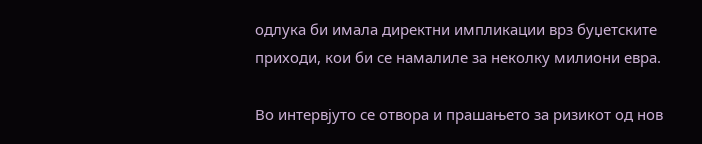одлука би имала директни импликации врз буџетските приходи, кои би се намалиле за неколку милиони евра.

Во интервјуто се отвора и прашањето за ризикот од нов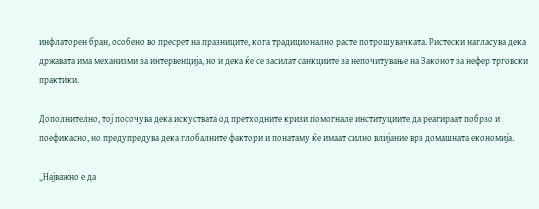инфлаторен бран, особено во пресрет на празниците, кога традиционално расте потрошувачката. Ристески нагласува дека државата има механизми за интервенција, но и дека ќе се засилат санкциите за непочитување на Законот за нефер трговски практики.

Дополнително, тој посочува дека искуствата од претходните кризи помогнале институциите да реагираат побрзо и поефикасно, но предупредува дека глобалните фактори и понатаму ќе имаат силно влијание врз домашната економија.

„Најважно е да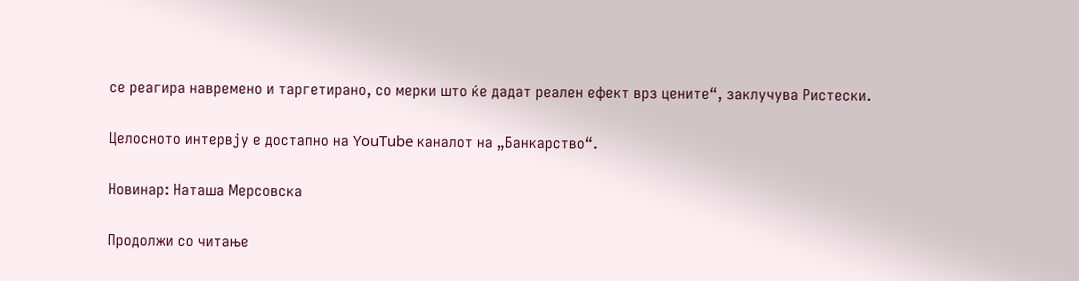се реагира навремено и таргетирано, со мерки што ќе дадат реален ефект врз цените“, заклучува Ристески.

Целосното интервју е достапно на YouTube каналот на „Банкарство“.

Новинар: Наташа Мерсовска

Продолжи со читање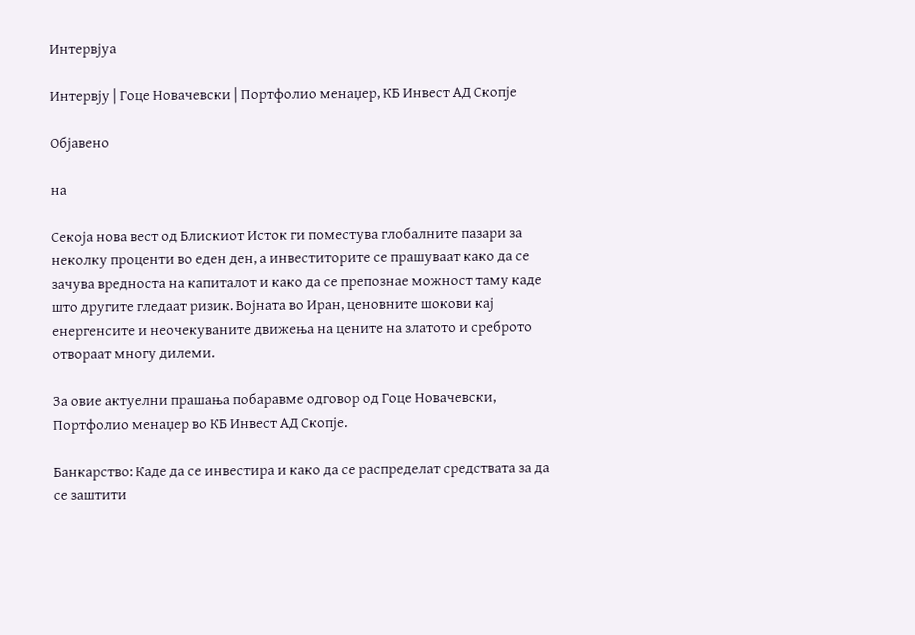Интервјуа

Интервју | Гоце Новачевски | Портфолио менаџер, КБ Инвест АД Скопје

Објавено

на

Секоја нова вест од Блискиот Исток ги поместува глобалните пазари за неколку проценти во еден ден, а инвеститорите се прашуваат како да се зачува вредноста на капиталот и како да се препознае можност таму каде што другите гледаат ризик. Војната во Иран, ценовните шокови кај енергенсите и неочекуваните движења на цените на златото и среброто отвораат многу дилеми.

За овие актуелни прашања побаравме одговор од Гоце Новачевски, Портфолио менаџер во КБ Инвест АД Скопје.

Банкарство: Каде да се инвестира и како да се распределат средствата за да се заштити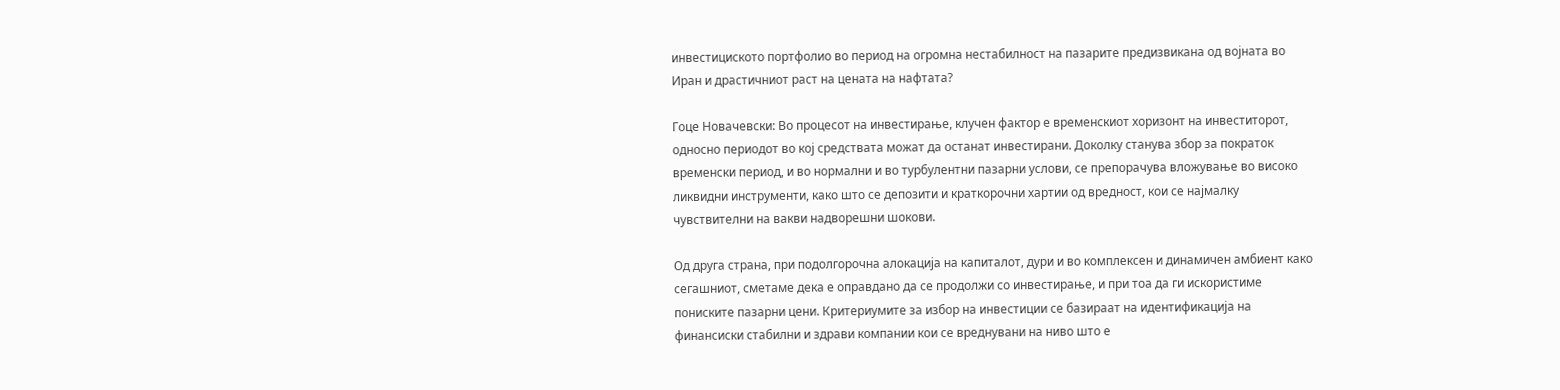инвестициското портфолио во период на огромна нестабилност на пазарите предизвикана од војната во Иран и драстичниот раст на цената на нафтата?

Гоце Новачевски: Во процесот на инвестирање, клучен фактор е временскиот хоризонт на инвеститорот, односно периодот во кој средствата можат да останат инвестирани. Доколку станува збор за пократок временски период, и во нормални и во турбулентни пазарни услови, се препорачува вложување во високо ликвидни инструменти, како што се депозити и краткорочни хартии од вредност, кои се најмалку чувствителни на вакви надворешни шокови.

Од друга страна, при подолгорочна алокација на капиталот, дури и во комплексен и динамичен амбиент како сегашниот, сметаме дека е оправдано да се продолжи со инвестирање, и при тоа да ги искористиме пониските пазарни цени. Критериумите за избор на инвестиции се базираат на идентификација на финансиски стабилни и здрави компании кои се вреднувани на ниво што е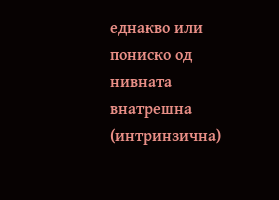еднакво или пониско од нивната внатрешна (интринзична)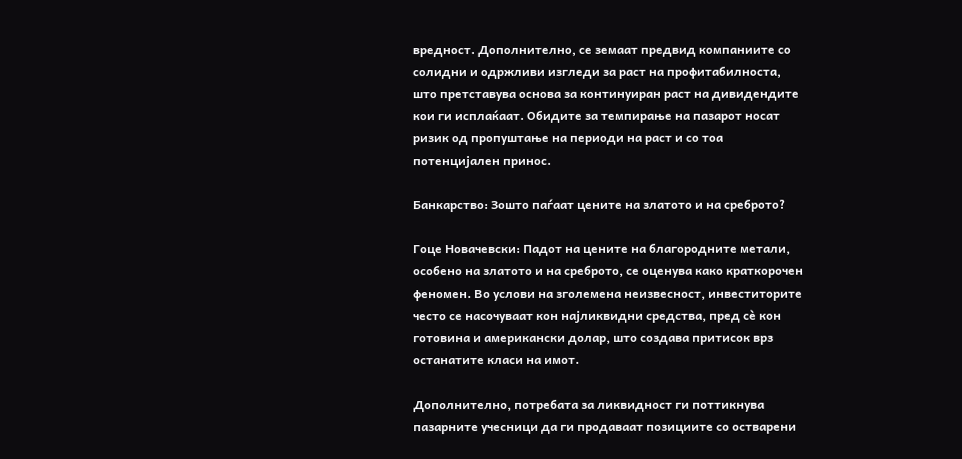вредност. Дополнително, се земаат предвид компаниите со солидни и одржливи изгледи за раст на профитабилноста, што претставува основа за континуиран раст на дивидендите кои ги исплаќаат. Обидите за темпирање на пазарот носат ризик од пропуштање на периоди на раст и со тоа потенцијален принос.

Банкарство: Зошто паѓаат цените на златото и на среброто?

Гоце Новачевски: Падот на цените на благородните метали, особено на златото и на среброто, се оценува како краткорочен феномен. Во услови на зголемена неизвесност, инвеститорите често се насочуваат кон најликвидни средства, пред сè кон готовина и американски долар, што создава притисок врз останатите класи на имот.

Дополнително, потребата за ликвидност ги поттикнува пазарните учесници да ги продаваат позициите со остварени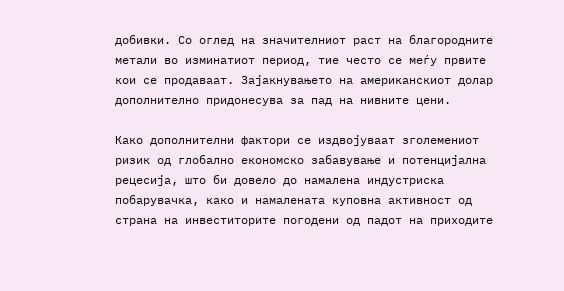добивки. Со оглед на значителниот раст на благородните метали во изминатиот период, тие често се меѓу првите кои се продаваат. Зајакнувањето на американскиот долар дополнително придонесува за пад на нивните цени.

Како дополнителни фактори се издвојуваат зголемениот ризик од глобално економско забавување и потенцијална рецесија, што би довело до намалена индустриска побарувачка, како и намалената куповна активност од страна на инвеститорите погодени од падот на приходите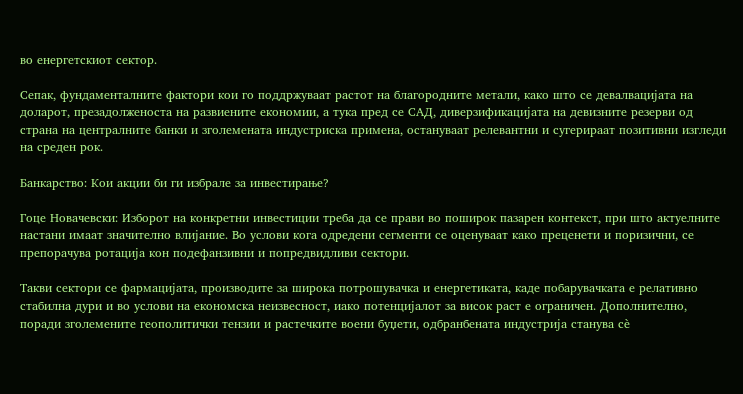во енергетскиот сектор.

Сепак, фундаменталните фактори кои го поддржуваат растот на благородните метали, како што се девалвацијата на доларот, презадолженоста на развиените економии, а тука пред се САД, диверзификацијата на девизните резерви од страна на централните банки и зголемената индустриска примена, остануваат релевантни и сугерираат позитивни изгледи на среден рок.

Банкарство: Кои акции би ги избрале за инвестирање?

Гоце Новачевски: Изборот на конкретни инвестиции треба да се прави во поширок пазарен контекст, при што актуелните настани имаат значително влијание. Во услови кога одредени сегменти се оценуваат како преценети и поризични, се препорачува ротација кон подефанзивни и попредвидливи сектори.

Такви сектори се фармацијата, производите за широка потрошувачка и енергетиката, каде побарувачката е релативно стабилна дури и во услови на економска неизвесност, иако потенцијалот за висок раст е ограничен. Дополнително, поради зголемените геополитички тензии и растечките воени буџети, одбранбената индустрија станува сè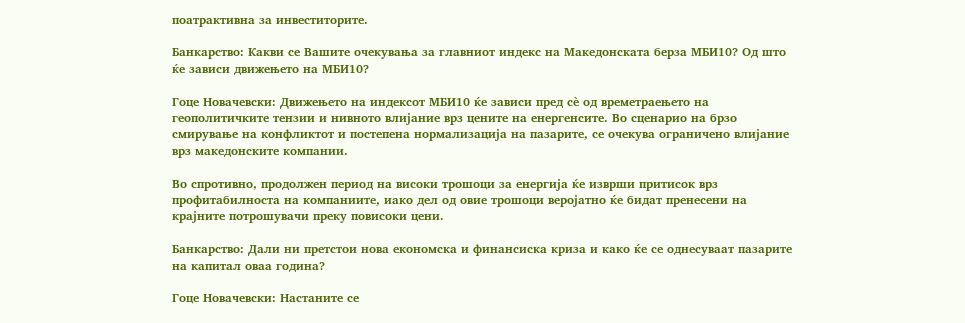поатрактивна за инвеститорите.

Банкарство: Какви се Вашите очекувања за главниот индекс на Македонската берза МБИ10? Од што ќе зависи движењето на МБИ10?

Гоце Новачевски: Движењето на индексот МБИ10 ќе зависи пред сè од времетраењето на геополитичките тензии и нивното влијание врз цените на енергенсите. Во сценарио на брзо смирување на конфликтот и постепена нормализација на пазарите, се очекува ограничено влијание врз македонските компании.

Во спротивно, продолжен период на високи трошоци за енергија ќе изврши притисок врз профитабилноста на компаниите, иако дел од овие трошоци веројатно ќе бидат пренесени на крајните потрошувачи преку повисоки цени.

Банкарство: Дали ни претстои нова економска и финансиска криза и како ќе се однесуваат пазарите на капитал оваа година?

Гоце Новачевски: Настаните се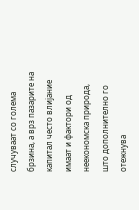случуваат со голема брзина, а врз пазарите на капитал често влијание имаат и фактори од неекономска природа, што дополнително го отежнува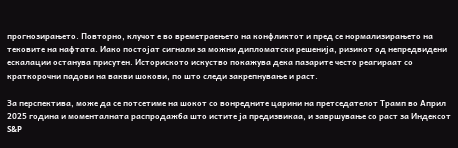прогнозирањето. Повторно, клучот е во времетраењето на конфликтот и пред се нормализирањето на тековите на нафтата. Иако постојат сигнали за можни дипломатски решенија, ризикот од непредвидени ескалации останува присутен. Историското искуство покажува дека пазарите често реагираат со краткорочни падови на вакви шокови, по што следи закрепнување и раст.

За перспектива, може да се потсетиме на шокот со вонредните царини на претседателот Трамп во Април 2025 година и моменталната распродажба што истите ја предизвикаа, и завршување со раст за Индексот S&P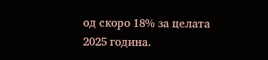од скоро 18% за целата 2025 година.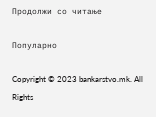Продолжи со читање

Популарно

Copyright © 2023 bankarstvo.mk. All Rights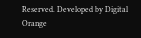Reserved. Developed by Digital Orange